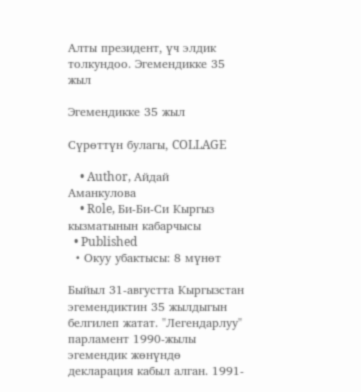Алты президент, үч элдик толкундоо. Эгемендикке 35 жыл

Эгемендикке 35 жыл

Сүрөттүн булагы, COLLAGE

    • Author, Айдай Аманкулова
    • Role, Би-Би-Си Кыргыз кызматынын кабарчысы
  • Published
  • Окуу убактысы: 8 мүнөт

Быйыл 31-августта Кыргызстан эгемендиктин 35 жылдыгын белгилеп жатат. "Легендарлуу" парламент 1990-жылы эгемендик жөнүндө декларация кабыл алган. 1991-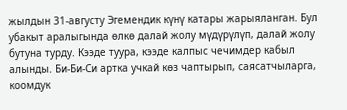жылдын 31-августу Эгемендик күнү катары жарыяланган. Бул убакыт аралыгында өлкө далай жолу мүдүрүлүп, далай жолу бутуна турду. Кээде туура, кээде калпыс чечимдер кабыл алынды. Би-Би-Си артка учкай көз чаптырып, саясатчыларга, коомдук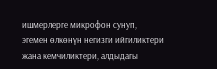ишмерлерге микрофон сунуп, эгемен өлкөнүн негизги ийгиликтери жана кемчиликтери, алдыдагы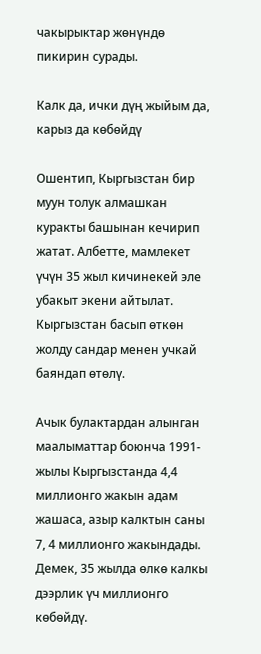чакырыктар жөнүндө пикирин сурады.

Калк да, ички дүң жыйым да, карыз да көбөйдү

Ошентип, Кыргызстан бир муун толук алмашкан куракты башынан кечирип жатат. Албетте, мамлекет үчүн 35 жыл кичинекей эле убакыт экени айтылат. Кыргызстан басып өткөн жолду сандар менен учкай баяндап өтөлү.

Ачык булактардан алынган маалыматтар боюнча 1991-жылы Кыргызстанда 4,4 миллионго жакын адам жашаса, азыр калктын саны 7, 4 миллионго жакындады. Демек, 35 жылда өлкө калкы дээрлик үч миллионго көбөйдү.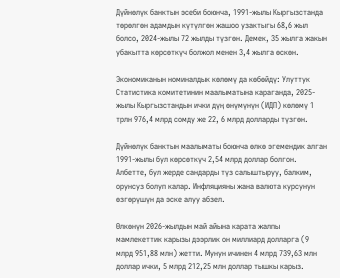Дүйнөлүк банктын эсеби боюнча, 1991-жылы Кыргызстанда төрөлгөн адамдын күтүлгөн жашоо узактыгы 68,6 жыл болсо, 2024-жылы 72 жылды түзгөн. Демек, 35 жылга жакын убакытта көрсөткүч болжол менен 3,4 жылга өскөн.

Экономиканын номиналдык көлөмү да көбөйдү: Улуттук Статистика комитетинин маалыматына караганда, 2025-жылы Кыргызстандын ички дүң өнүмүнүн (ИДП) көлөмү 1 трлн 976,4 млрд сомду же 22, 6 млрд долларды түзгөн.

Дүйнөлүк банктын маалыматы боюнча өлкө эгемендик алган 1991-жылы бул көрсөткүч 2,54 млрд доллар болгон. Албетте, бул жерде сандарды түз салыштыруу, балким, орунсуз болуп калар. Инфляцияны жана валюта курсунун өзгөрүшүн да эске алуу абзел.

Өлкөнүн 2026-жылдын май айына карата жалпы мамлекеттик карызы дээрлик он миллиард долларга (9 млрд 951,88 млн) жетти. Мунун ичинен 4 млрд 739,63 млн доллар ички, 5 млрд 212,25 млн доллар тышкы карыз.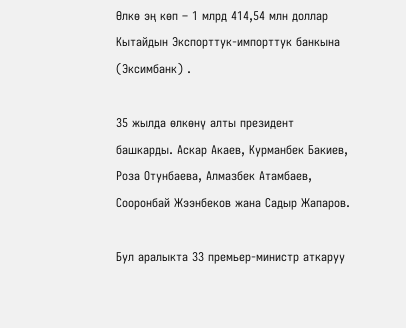Өлкө эң көп – 1 млрд 414,54 млн доллар Кытайдын Экспорттук-импорттук банкына (Эксимбанк) .

35 жылда өлкөнү алты президент башкарды. Аскар Акаев, Курманбек Бакиев, Роза Отунбаева, Алмазбек Атамбаев, Сооронбай Жээнбеков жана Садыр Жапаров.

Бул аралыкта 33 премьер-министр аткаруу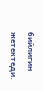бийлигин жетектеди.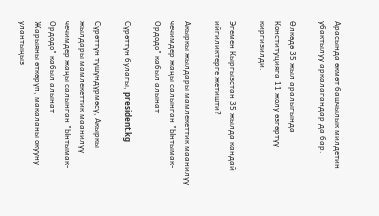Арасында өкмөт башчылык милдетин убактылуу аркалагандар да бар.

Өлкөдө 35 жыл аралыгында Конституцияга 11 жолу өзгөртүү киргизилди.

Эгемен Кыргызстан 35 жылда кандай ийгиликтерге жетишти?

Акыркы жылдары мамлекеттик маанилүү чечимдер жаңы салынган "Ынтымак-Ордодо" кабыл алынат

Сүрөттүн булагы, president.kg

Сүрөттүн түшүндүрмөсү, Акыркы жылдары мамлекеттик маанилүү чечимдер жаңы салынган "Ынтымак-Ордодо" кабыл алынат
Жарыяны өткөрүп, макаланы окууну улантыңыз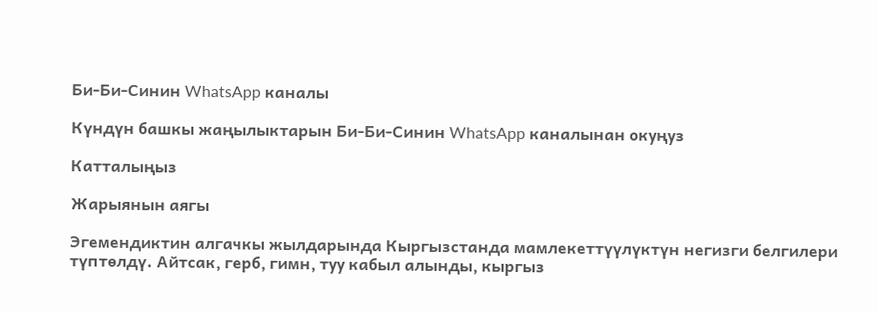Би-Би-Синин WhatsApp каналы

Күндүн башкы жаңылыктарын Би-Би-Синин WhatsApp каналынан окуңуз

Катталыңыз

Жарыянын аягы

Эгемендиктин алгачкы жылдарында Кыргызстанда мамлекеттүүлүктүн негизги белгилери түптөлдү. Айтсак, герб, гимн, туу кабыл алынды, кыргыз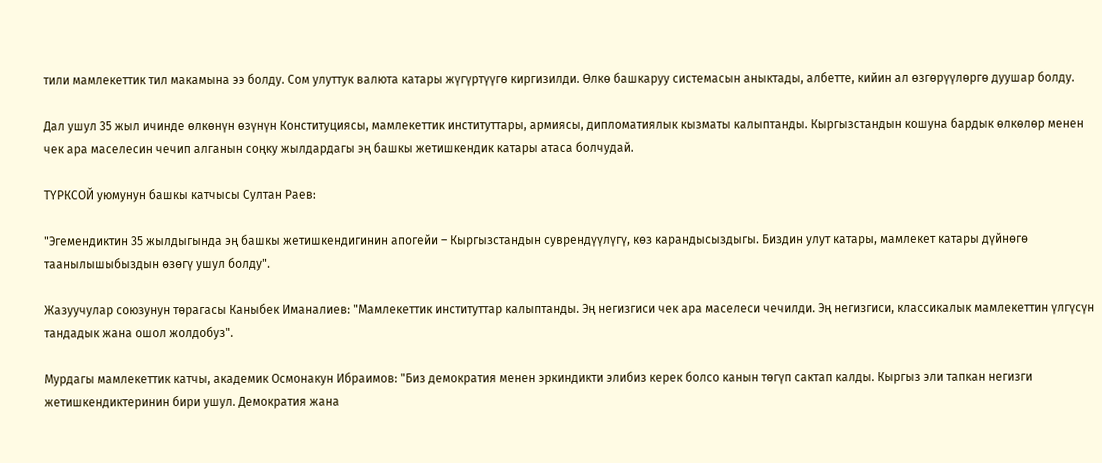тили мамлекеттик тил макамына ээ болду. Сом улуттук валюта катары жүгүртүүгө киргизилди. Өлкө башкаруу системасын аныктады, албетте, кийин ал өзгөрүүлөргө дуушар болду.

Дал ушул 35 жыл ичинде өлкөнүн өзүнүн Конституциясы, мамлекеттик институттары, армиясы, дипломатиялык кызматы калыптанды. Кыргызстандын кошуна бардык өлкөлөр менен чек ара маселесин чечип алганын соңку жылдардагы эң башкы жетишкендик катары атаса болчудай.

ТҮРКСОЙ уюмунун башкы катчысы Султан Раев:

"Эгемендиктин 35 жылдыгында эң башкы жетишкендигинин апогейи – Кыргызстандын суврендүүлүгү, көз карандысыздыгы. Биздин улут катары, мамлекет катары дүйнөгө таанылышыбыздын өзөгү ушул болду".

Жазуучулар союзунун төрагасы Каныбек Иманалиев: "Мамлекеттик институттар калыптанды. Эң негизгиси чек ара маселеси чечилди. Эң негизгиси, классикалык мамлекеттин үлгүсүн тандадык жана ошол жолдобуз".

Мурдагы мамлекеттик катчы, академик Осмонакун Ибраимов: "Биз демократия менен эркиндикти элибиз керек болсо канын төгүп сактап калды. Кыргыз эли тапкан негизги жетишкендиктеринин бири ушул. Демократия жана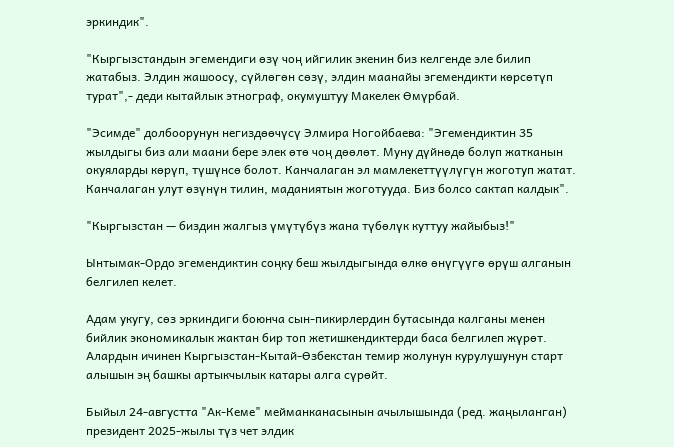эркиндик".

"Кыргызстандын эгемендиги өзү чоң ийгилик экенин биз келгенде эле билип жатабыз. Элдин жашоосу, сүйлөгөн сөзү, элдин маанайы эгемендикти көрсөтүп турат",- деди кытайлык этнограф, окумуштуу Макелек Өмүрбай.

"Эсимде" долбоорунун негиздөөчүсү Элмира Ногойбаева: "Эгемендиктин 35 жылдыгы биз али маани бере элек өтө чоң дөөлөт. Муну дүйнөдө болуп жатканын окуяларды көрүп, түшүнсө болот. Канчалаган эл мамлекеттүүлүгүн жоготуп жатат. Канчалаган улут өзүнүн тилин, маданиятын жоготууда. Биз болсо сактап калдык".

"Кыргызстан — биздин жалгыз үмүтүбүз жана түбөлүк куттуу жайыбыз!"

Ынтымак-Ордо эгемендиктин соңку беш жылдыгында өлкө өнүгүүгө өрүш алганын белгилеп келет.

Адам укугу, сөз эркиндиги боюнча сын-пикирлердин бутасында калганы менен бийлик экономикалык жактан бир топ жетишкендиктерди баса белгилеп жүрөт. Алардын ичинен Кыргызстан-Кытай-Өзбекстан темир жолунун курулушунун старт алышын эң башкы артыкчылык катары алга сүрөйт.

Быйыл 24-августта "Ак-Кеме" мейманканасынын ачылышында (ред. жаңыланган) президент 2025-жылы түз чет элдик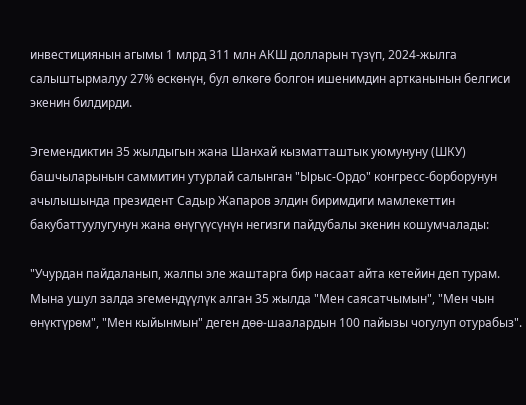инвестициянын агымы 1 млрд 311 млн АКШ долларын түзүп, 2024-жылга салыштырмалуу 27% өскөнүн, бул өлкөгө болгон ишенимдин артканынын белгиси экенин билдирди.

Эгемендиктин 35 жылдыгын жана Шанхай кызматташтык уюмунуну (ШКУ) башчыларынын саммитин утурлай салынган "Ырыс-Ордо" конгресс-борборунун ачылышында президент Садыр Жапаров элдин биримдиги мамлекеттин бакубаттуулугунун жана өнүгүүсүнүн негизги пайдубалы экенин кошумчалады:

"Учурдан пайдаланып, жалпы эле жаштарга бир насаат айта кетейин деп турам. Мына ушул залда эгемендүүлүк алган 35 жылда "Мен саясатчымын", "Мен чын өнүктүрөм", "Мен кыйынмын" деген дөө-шаалардын 100 пайызы чогулуп отурабыз".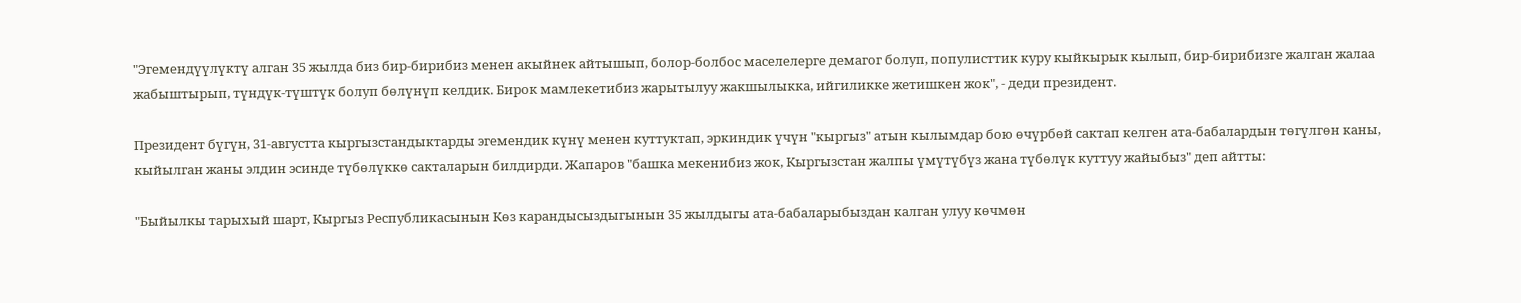"Эгемендүүлүктү алган 35 жылда биз бир-бирибиз менен акыйнек айтышып, болор-болбос маселелерге демагог болуп, популисттик куру кыйкырык кылып, бир-бирибизге жалган жалаа жабыштырып, түндүк-түштүк болуп бөлүнүп келдик. Бирок мамлекетибиз жарытылуу жакшылыкка, ийгиликке жетишкен жок", - деди президент.

Президент бүгүн, 31-августта кыргызстандыктарды эгемендик күнү менен куттуктап, эркиндик үчүн "кыргыз" атын кылымдар бою өчүрбөй сактап келген ата-бабалардын төгүлгөн каны, кыйылган жаны элдин эсинде түбөлүккө сакталарын билдирди. Жапаров "башка мекенибиз жок, Кыргызстан жалпы үмүтүбүз жана түбөлүк куттуу жайыбыз" деп айтты:

"Быйылкы тарыхый шарт, Кыргыз Республикасынын Көз карандысыздыгынын 35 жылдыгы ата-бабаларыбыздан калган улуу көчмөн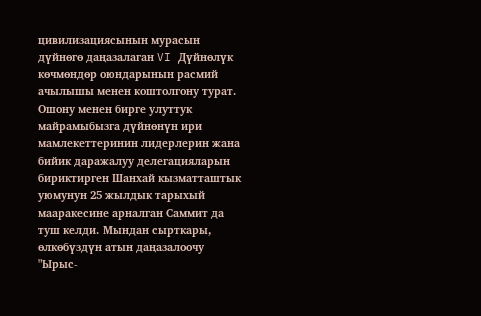цивилизациясынын мурасын дүйнөгө даңазалаган VI Дүйнөлүк көчмөндөр оюндарынын расмий ачылышы менен коштолгону турат. Ошону менен бирге улуттук майрамыбызга дүйнөнүн ири мамлекеттеринин лидерлерин жана бийик даражалуу делегацияларын бириктирген Шанхай кызматташтык уюмунун 25 жылдык тарыхый мааракесине арналган Саммит да туш келди. Мындан сырткары, өлкөбүздүн атын даңазалоочу "Ырыс-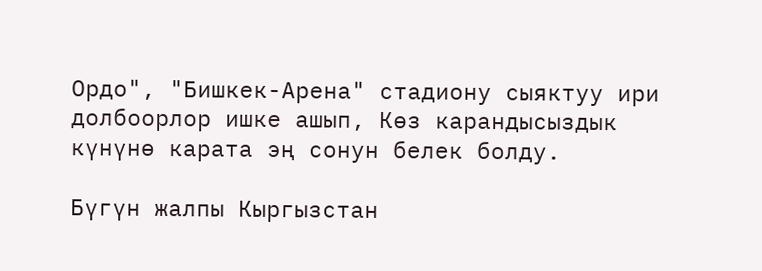Ордо", "Бишкек-Арена" стадиону сыяктуу ири долбоорлор ишке ашып, Көз карандысыздык күнүнө карата эң сонун белек болду.

Бүгүн жалпы Кыргызстан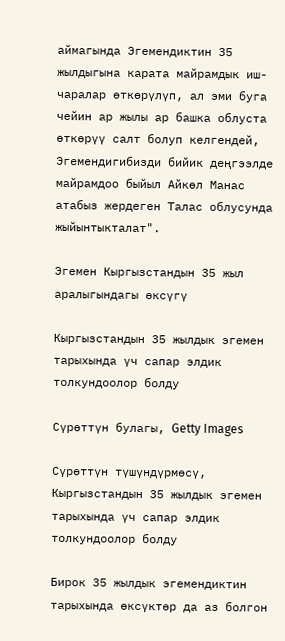аймагында Эгемендиктин 35 жылдыгына карата майрамдык иш-чаралар өткөрүлүп, ал эми буга чейин ар жылы ар башка облуста өткөрүү салт болуп келгендей, Эгемендигибизди бийик деңгээлде майрамдоо быйыл Айкөл Манас атабыз жердеген Талас облусунда жыйынтыкталат".

Эгемен Кыргызстандын 35 жыл аралыгындагы өксүгү

Кыргызстандын 35 жылдык эгемен тарыхында үч сапар элдик толкундоолор болду

Сүрөттүн булагы, Getty Images

Сүрөттүн түшүндүрмөсү, Кыргызстандын 35 жылдык эгемен тарыхында үч сапар элдик толкундоолор болду

Бирок 35 жылдык эгемендиктин тарыхында өксүктөр да аз болгон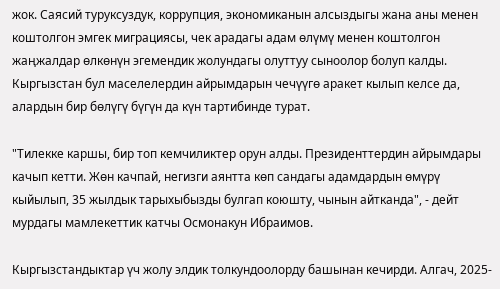жок. Саясий туруксуздук, коррупция, экономиканын алсыздыгы жана аны менен коштолгон эмгек миграциясы, чек арадагы адам өлүмү менен коштолгон жаңжалдар өлкөнүн эгемендик жолундагы олуттуу сыноолор болуп калды. Кыргызстан бул маселелердин айрымдарын чечүүгө аракет кылып келсе да, алардын бир бөлүгү бүгүн да күн тартибинде турат.

"Тилекке каршы, бир топ кемчиликтер орун алды. Президенттердин айрымдары качып кетти. Жөн качпай, негизги аянтта көп сандагы адамдардын өмүрү кыйылып, 35 жылдык тарыхыбызды булгап коюшту, чынын айтканда", - дейт мурдагы мамлекеттик катчы Осмонакун Ибраимов.

Кыргызстандыктар үч жолу элдик толкундоолорду башынан кечирди. Алгач, 2025-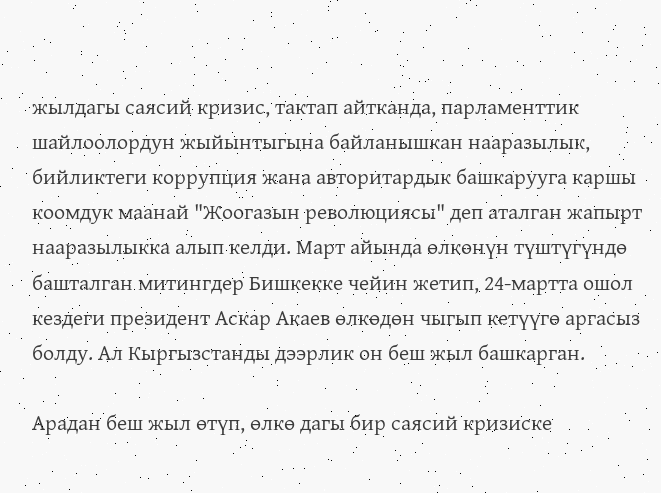жылдагы саясий кризис, тактап айтканда, парламенттик шайлоолордун жыйынтыгына байланышкан нааразылык, бийликтеги коррупция жана авторитардык башкарууга каршы коомдук маанай "Жоогазын революциясы" деп аталган жапырт нааразылыкка алып келди. Март айында өлкөнүн түштүгүндө башталган митингдер Бишкекке чейин жетип, 24-мартта ошол кездеги президент Аскар Акаев өлкөдөн чыгып кетүүгө аргасыз болду. Ал Кыргызстанды дээрлик он беш жыл башкарган.

Арадан беш жыл өтүп, өлкө дагы бир саясий кризиске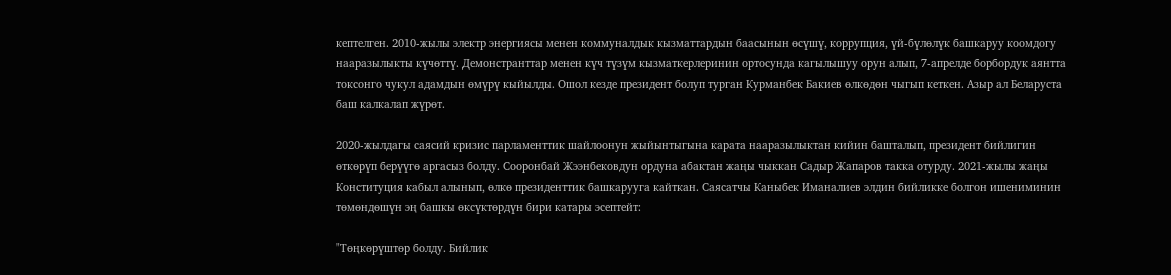кептелген. 2010-жылы электр энергиясы менен коммуналдык кызматтардын баасынын өсүшү, коррупция, үй-бүлөлүк башкаруу коомдогу нааразылыкты күчөттү. Демонстранттар менен күч түзүм кызматкерлеринин ортосунда кагылышуу орун алып, 7-апрелде борбордук аянтта токсонго чукул адамдын өмүрү кыйылды. Ошол кезде президент болуп турган Курманбек Бакиев өлкөдөн чыгып кеткен. Азыр ал Беларуста баш калкалап жүрөт.

2020-жылдагы саясий кризис парламенттик шайлоонун жыйынтыгына карата нааразылыктан кийин башталып, президент бийлигин өткөрүп берүүгө аргасыз болду. Сооронбай Жээнбековдун ордуна абактан жаңы чыккан Садыр Жапаров такка отурду. 2021-жылы жаңы Конституция кабыл алынып, өлкө президенттик башкарууга кайткан. Саясатчы Каныбек Иманалиев элдин бийликке болгон ишениминин төмөндөшүн эң башкы өксүктөрдүн бири катары эсептейт:

"Төңкөрүштөр болду. Бийлик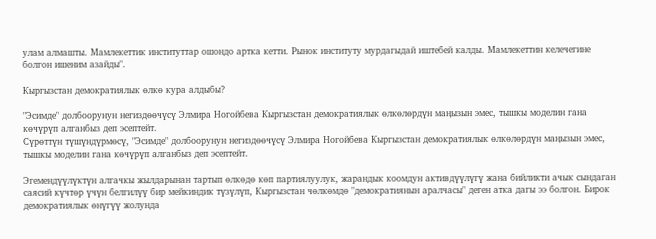улам алмашты. Мамлекеттик институттар ошондо артка кетти. Рынок институту мурдагыдай иштебей калды. Мамлекеттин келечегине болгон ишеним азайды".

Кыргызстан демократиялык өлкө кура алдыбы?

"Эсимде" долбоорунун негиздөөчүсү Элмира Ногойбева Кыргызстан демократиялык өлкөлөрдүн маңызын эмес, тышкы моделин гана көчүрүп алганбыз деп эсептейт.
Сүрөттүн түшүндүрмөсү, "Эсимде" долбоорунун негиздөөчүсү Элмира Ногойбева Кыргызстан демократиялык өлкөлөрдүн маңызын эмес, тышкы моделин гана көчүрүп алганбыз деп эсептейт.

Эгемендүүлүктүн алгачкы жылдарынан тартып өлкөдө көп партиялуулук, жарандык коомдун активдүүлүгү жана бийликти ачык сындаган саясий күчтөр үчүн белгилүү бир мейкиндик түзүлүп, Кыргызстан чөлкөмдө "демократиянын аралчасы" деген атка дагы ээ болгон. Бирок демократиялык өнүгүү жолунда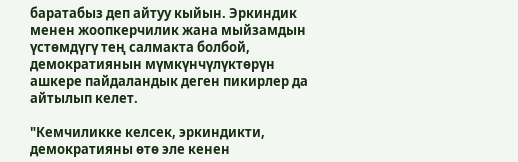баратабыз деп айтуу кыйын. Эркиндик менен жоопкерчилик жана мыйзамдын үстөмдүгү тең салмакта болбой, демократиянын мүмкүнчүлүктөрүн ашкере пайдаландык деген пикирлер да айтылып келет.

"Кемчиликке келсек, эркиндикти, демократияны өтө эле кенен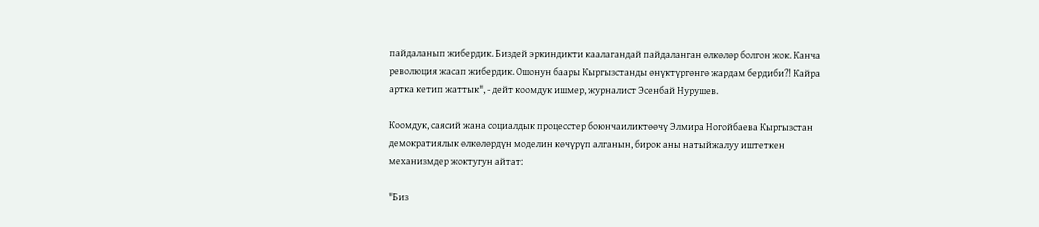пайдаланып жибердик. Биздей эркиндикти каалагандай пайдаланган өлкөлөр болгон жок. Канча революция жасап жибердик. Ошонун баары Кыргызстанды өнүктүргөнгө жардам бердиби?! Кайра артка кетип жаттык", - дейт коомдук ишмер, журналист Эсенбай Нурушев.

Коомдук, саясий жана социалдык процесстер боюнчаиликтөөчү Элмира Ногойбаева Кыргызстан демократиялык өлкөлөрдүн моделин көчүрүп алганын, бирок аны натыйжалуу иштеткен механизмдер жоктугун айтат:

"Биз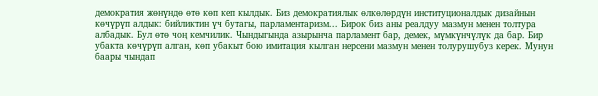демократия жөнүндө өтө көп кеп кылдык. Биз демократиялык өлкөлөрдүн институционалдык дизайнын көчүрүп алдык: бийликтин үч бутагы, парламентаризм... Бирок биз аны реалдуу мазмун менен толтура албадык. Бул өтө чоң кемчилик. Чындыгында азырынча парламент бар, демек, мүмкүнчүлүк да бар. Бир убакта көчүрүп алган, көп убакыт бою имитация кылган нерсени мазмун менен толурушубуз керек. Мунун баары чындап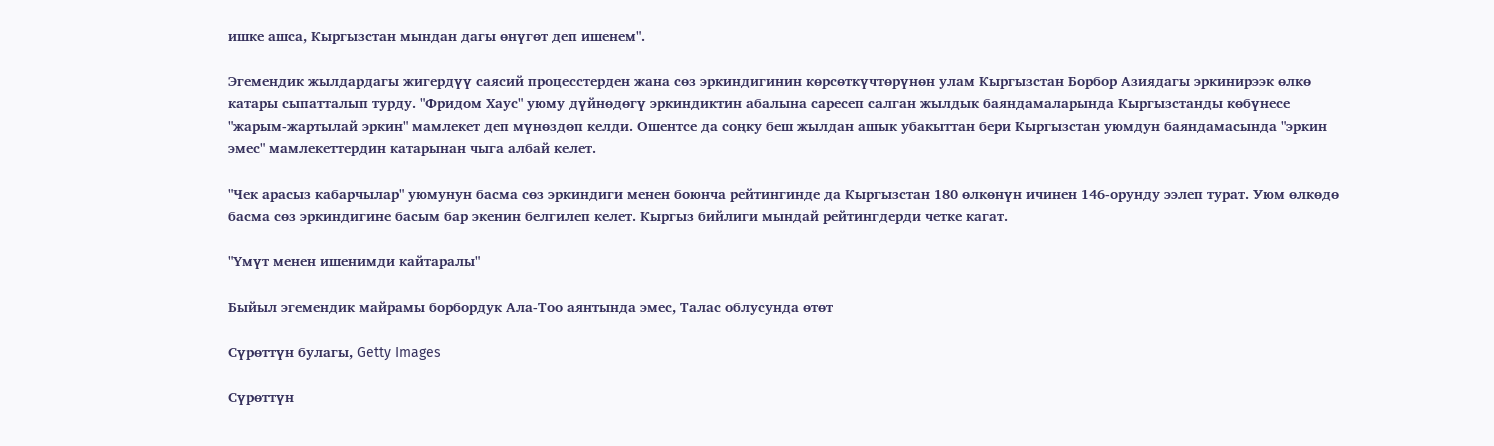ишке ашса, Кыргызстан мындан дагы өнүгөт деп ишенем".

Эгемендик жылдардагы жигердүү саясий процесстерден жана сөз эркиндигинин көрсөткүчтөрүнөн улам Кыргызстан Борбор Азиядагы эркинирээк өлкө катары сыпатталып турду. "Фридом Хаус" уюму дүйнөдөгү эркиндиктин абалына саресеп салган жылдык баяндамаларында Кыргызстанды көбүнесе "жарым-жартылай эркин" мамлекет деп мүнөздөп келди. Ошентсе да соңку беш жылдан ашык убакыттан бери Кыргызстан уюмдун баяндамасында "эркин эмес" мамлекеттердин катарынан чыга албай келет.

"Чек арасыз кабарчылар" уюмунун басма сөз эркиндиги менен боюнча рейтингинде да Кыргызстан 180 өлкөнүн ичинен 146-орунду ээлеп турат. Уюм өлкөдө басма сөз эркиндигине басым бар экенин белгилеп келет. Кыргыз бийлиги мындай рейтингдерди четке кагат.

"Үмүт менен ишенимди кайтаралы"

Быйыл эгемендик майрамы борбордук Ала-Тоо аянтында эмес, Талас облусунда өтөт

Сүрөттүн булагы, Getty Images

Сүрөттүн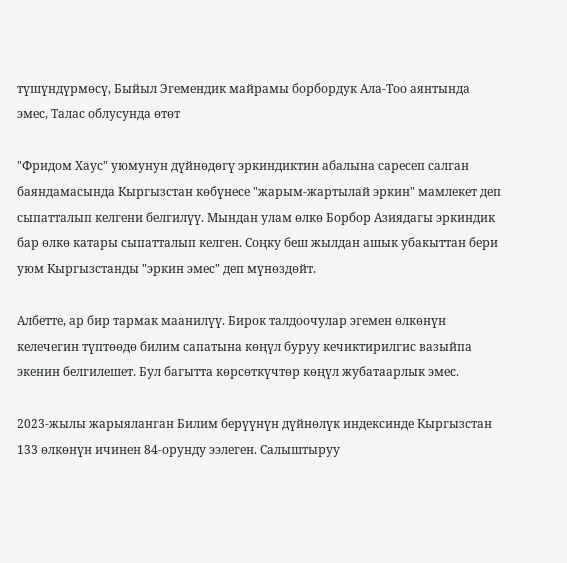түшүндүрмөсү, Быйыл Эгемендик майрамы борбордук Ала-Тоо аянтында эмес, Талас облусунда өтөт

"Фридом Хаус" уюмунун дүйнөдөгү эркиндиктин абалына саресеп салган баяндамасында Кыргызстан көбүнесе "жарым-жартылай эркин" мамлекет деп сыпатталып келгени белгилүү. Мындан улам өлкө Борбор Азиядагы эркиндик бар өлкө катары сыпатталып келген. Соңку беш жылдан ашык убакыттан бери уюм Кыргызстанды "эркин эмес" деп мүнөздөйт.

Албетте, ар бир тармак маанилүү. Бирок талдоочулар эгемен өлкөнүн келечегин түптөөдө билим сапатына көңүл буруу кечиктирилгис вазыйпа экенин белгилешет. Бул багытта көрсөткүчтөр көңүл жубатаарлык эмес.

2023-жылы жарыяланган Билим берүүнүн дүйнөлүк индексинде Кыргызстан 133 өлкөнүн ичинен 84-орунду ээлеген. Салыштыруу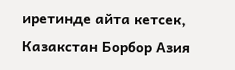иретинде айта кетсек, Казакстан Борбор Азия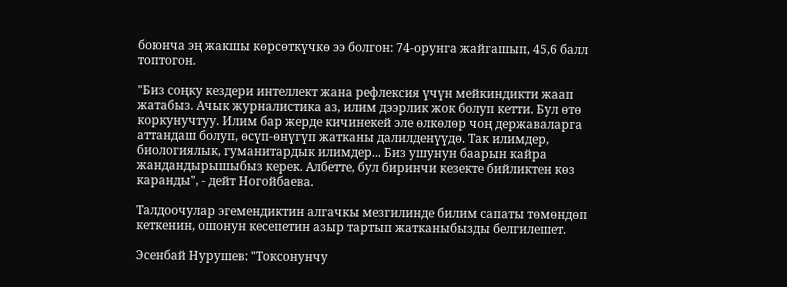боюнча эң жакшы көрсөткүчкө ээ болгон: 74-орунга жайгашып, 45,6 балл топтогон.

"Биз соңку кездери интеллект жана рефлексия үчүн мейкиндикти жаап жатабыз. Ачык журналистика аз, илим дээрлик жок болуп кетти. Бул өтө коркунучтуу. Илим бар жерде кичинекей эле өлкөлөр чоң державаларга аттандаш болуп, өсүп-өнүгүп жатканы далилденүүдө. Так илимдер, биологиялык, гуманитардык илимдер... Биз ушунун баарын кайра жандандырышыбыз керек. Албетте, бул биринчи кезекте бийликтен көз каранды", - дейт Ногойбаева.

Талдоочулар эгемендиктин алгачкы мезгилинде билим сапаты төмөндөп кеткенин, ошонун кесепетин азыр тартып жатканыбызды белгилешет.

Эсенбай Нурушев: "Токсонунчу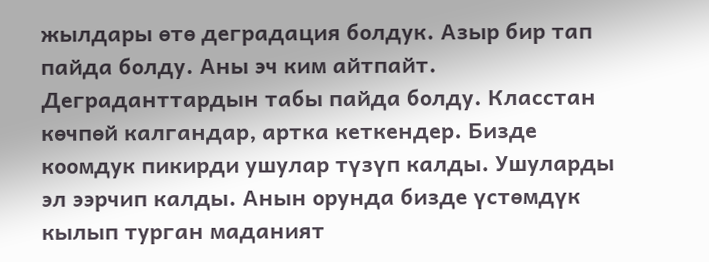жылдары өтө деградация болдук. Азыр бир тап пайда болду. Аны эч ким айтпайт. Деграданттардын табы пайда болду. Класстан көчпөй калгандар, артка кеткендер. Бизде коомдук пикирди ушулар түзүп калды. Ушуларды эл ээрчип калды. Анын орунда бизде үстөмдүк кылып турган маданият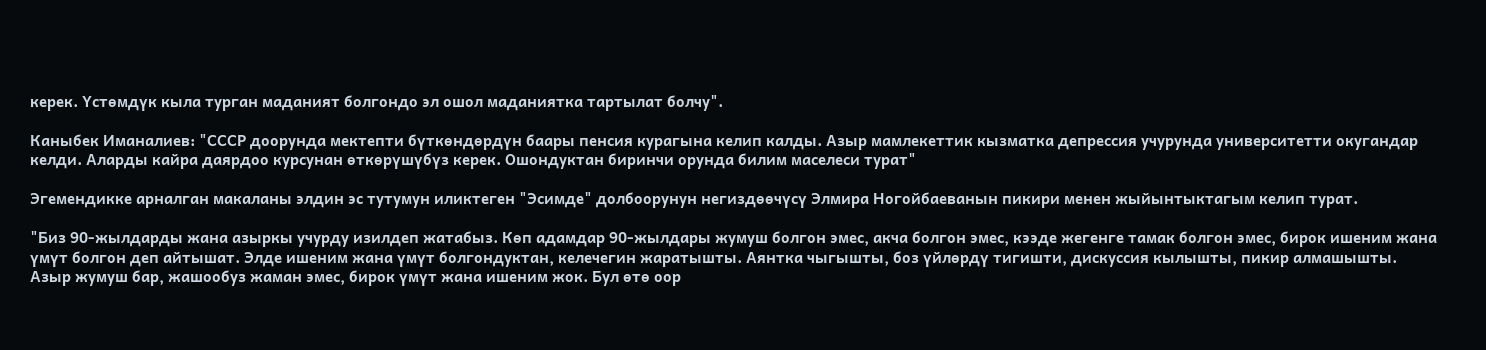керек. Үстөмдүк кыла турган маданият болгондо эл ошол маданиятка тартылат болчу".

Каныбек Иманалиев: "СССР доорунда мектепти бүткөндөрдүн баары пенсия курагына келип калды. Азыр мамлекеттик кызматка депрессия учурунда университетти окугандар келди. Аларды кайра даярдоо курсунан өткөрүшүбүз керек. Ошондуктан биринчи орунда билим маселеси турат"

Эгемендикке арналган макаланы элдин эс тутумун иликтеген "Эсимде" долбоорунун негиздөөчүсү Элмира Ногойбаеванын пикири менен жыйынтыктагым келип турат.

"Биз 90-жылдарды жана азыркы учурду изилдеп жатабыз. Көп адамдар 90-жылдары жумуш болгон эмес, акча болгон эмес, кээде жегенге тамак болгон эмес, бирок ишеним жана үмүт болгон деп айтышат. Элде ишеним жана үмүт болгондуктан, келечегин жаратышты. Аянтка чыгышты, боз үйлөрдү тигишти, дискуссия кылышты, пикир алмашышты. Азыр жумуш бар, жашообуз жаман эмес, бирок үмүт жана ишеним жок. Бул өтө оор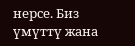нерсе. Биз үмүттү жана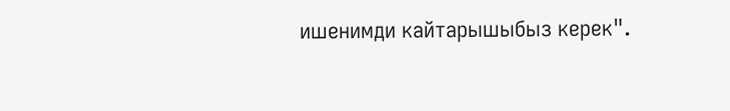ишенимди кайтарышыбыз керек".